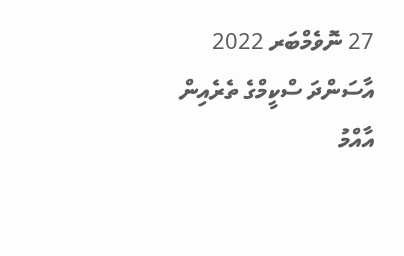27 ނޮވެމްބަރ 2022
އާސަންދަ ސްކީމްގެ ތެރެއިން އާއްމު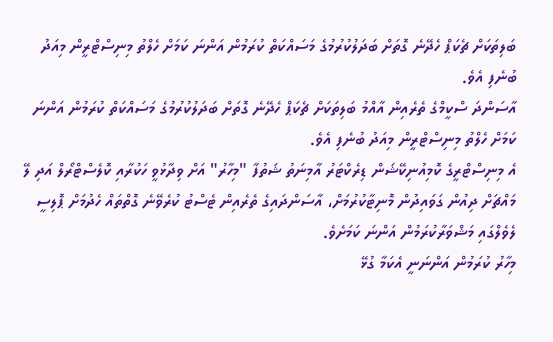ބަލިތަކަށް ޗެކަޕް ހެދޭނެ ގޮތަށް ބަދަލުކުރުމުގެ މަސައްކަތް ކުރަމުން އަންނަ ކަމަށް ހެލްތު މިނިސްޓްރީން މިއަދު ބުނެފި އެވެ.
އާސަންދަ ސްކީމްގެ ތެރެއިން އާއްމު ބަލިތަކަށް ޗެކަޕް ހެދޭނެ ގޮތަށް ބަދަލުކުރުމުގެ މަސައްކަތް ކުރަމުން އަންނަ ކަމަށް ހެލްތު މިނިސްޓްރީން މިއަދު ބުނެފި އެވެ.
އެ މިނިސްޓްރީގެ ކޮމިއުނިކޭޝަން ޑިރެކްޓަރު އާމިނަތު ޝަތުފާ "މިހާރު" އަށް ވިދާޅުވީ ހަކުރާއި ކޮލެސްޓްރޯލް އަދި ލޭ މައްޗަށް ދިއުން ގަވައިދުން މޮނިޓާކުރުމަށް، އާސަންދައިގެ ތެރެއިން ޓެސްޓު ކުރެވޭނެ ގޮތްތައް ހެދުމަށް ޕޮލިސީ ލެވެލްގައި މަޝްވަރާކުރަމުން އަންނަ ކަމަށެވެ.
މިހާރު ކުރަމުން އަންނަނީ އެކަމާ ގުޅޭ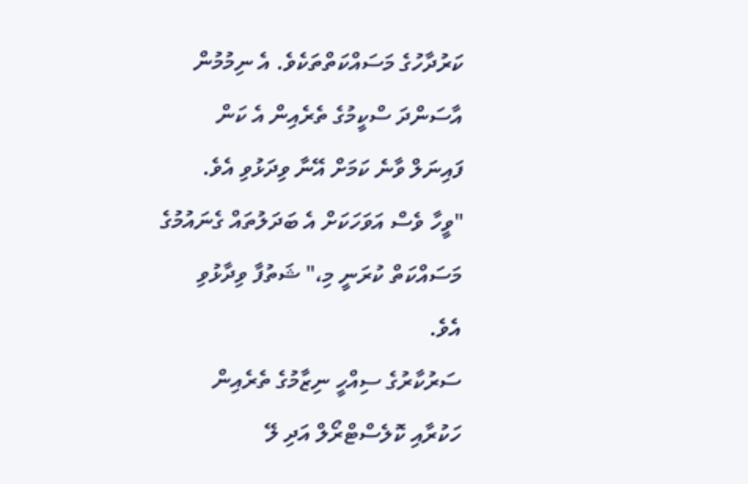ކަރުދާހުގެ މަސައްކަތްތަކެވެ. އެ ނިމުމުން އާސަންދަ ސްކީމުގެ ތެރެއިން އެ ކަން ފައިނަލް ވާނެ ކަމަށް އޭނާ ވިދަޅުވި އެވެ.
"ވީހާ ވެސް އަވަހަކަށް އެ ބަދަލުތައް ގެނައުމުގެ މަސައްކަތް ކުރަނީ މި،" ޝަތުފާ ވިދާޅުވި އެވެ.
ސަރުކާރުގެ ސިއްހީ ނިޒާމުގެ ތެރެއިން ހަކުރާއި ކޮލެސްޓްރޯލް އަދި ލޭ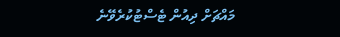މައްޗަށް ދިއުން ޓެސްޓުކުރެވޭނެ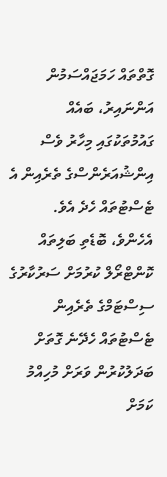ގޮތްތައް ހަމަޖައްސަމުން އަންނައިރު، ބައެއް ގައުމުތަކުގައި މިހާރު ވެސް އިންޝުއަރެންސްގެ ތެރެއިން އެ ޓެސްޓުތައް ހެދެ އެވެ. އެހެންވެ، ބޮޑެތި ބަލިތައް ކޮންޓްރޯލް ކުރުމަށް ސަރުކާރުގެ ސިސްޓަމްގެ ތެރެއިން ޓެސްޓުތައް ހެދޭނެ ގޮތަށް ބަދަލުކުރުން ވަރަށް މުހިއްމު ކަމަށް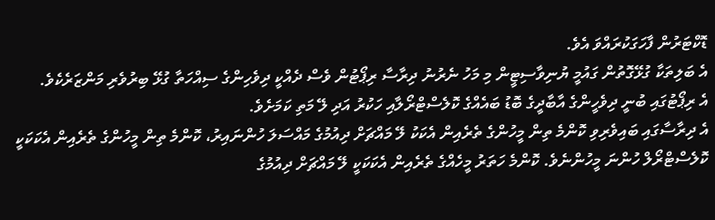ޑޮކްޓަރުން ފާހަގަކުރައްވަ އެވެ.
އެ ބަލިތަކާ ގުޅޭގޮތުން ގައުމީ ޔުނިވާސިޓީން މި މަހު ނެރުނު ދިރާސާ ރިޕޯޓުން ވެސް ދެއްކީ ދިވެހިންގެ ސިއްހަތާ ގުޅޭ ބިރުވެރި މަންޒަރެކެވެ.
އެ ރިޕޯޓުގައި ބުނީ ދިވެހީންގެ އާބާދީގެ ބޮޑު ބައެއްގެ ކޮލެސްޓްރޯލާއި ހަކުރު އަދި ލޭ މަތި ކަމަށެވެ.
އެ ދިރާސާގައި ބައިވެރިވި ކޮންމެ ތިން މީހުންގެ ތެރެއިން އެކަކު ލޭ މައްޗަށް ދިއުމުގެ މައްސަލަ ހުންނައިރު، ކޮންމެ ތިން މީހުންގެ ތެރެއިން އެކަކަކީ ކޮލެސްޓްރޯލް ހުންނަ މީހުންނެވެ. ކޮންމެ ހަތަރު މީހެއްގެ ތެރެއިން އެކަކަކީ ލޭ މައްޗަށް ދިއުމުގެ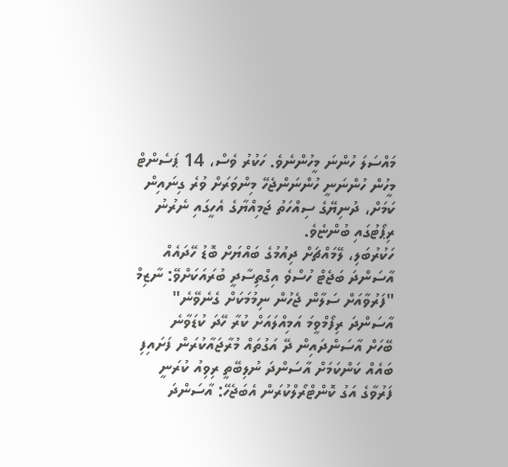މައްސަލަ ހުންނަ މީހުންނެވެ. ހަކުރު ވެސް، 14 ޕަސެންޓް މީހުން ހުންނަނީ ހުންނަންޖެހޭ މިންވަރަށް ވުރެ ގިނައިން ކަމަށް، ދުނިޔޭގެ ސިއްހަތު ޖަމިއްޔާގެ އެހީގައި ނެރުނު ރިޕޯޓުގައި ބުންޏެވެ.
ހަކުރުބަލި، ލޭމައްޗަށް ދިއުމުގެ ބައްޔަށް ބޮޑު ހޭދައެއް
އާސަންދަ ބަޖެޓް ހުސްވެ އިގްތިސާދީ ބުރައަކަށްވޭ: ނާޒިމް
"ފަރުވާއަށް ސަލާން ޖެހުން ނިމުމަކަށް ގެނެވޭނެ"
އާސަންދަ ރިފޯމްވީމަ އަމިއްލައަށް ކުރާ ހޭދަ ކުޑަވާނެ
ބޭހަށް އާސަންދައިން ދޭ އަގުތައް މުރާޖައާކުރަން ފަށައިފި
ބައެއް ކަންކަމަށް އާސަންދަ ނުލިބޭތީ ރިވިއު ކުރަނީ
ފަރުވާގެ އަގު ކޮންޓްރޯލްކުރަން އެބަޖެހޭ: އާސަންދަ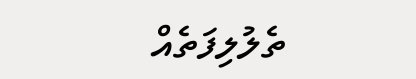ތެލުލިފަތެއް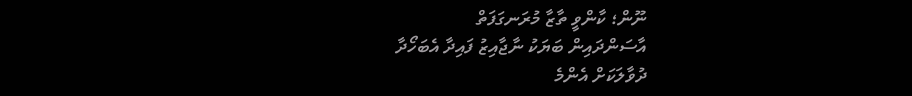ނޫން؛ ކާންވީ ތާޒާ މުރަނގަފަތް
އާސަންދައިން ބަޔަކު ނާޖާއިޒު ފައިދާ އެބަހޯދާ
ދުވާލަކަށް އެންމެ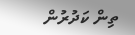ތިން ކަދުރުން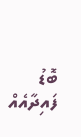ބޮޑު ފައިދާއެއް